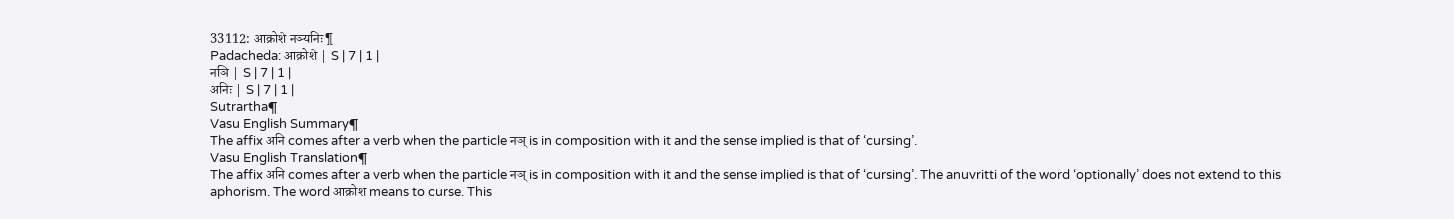33112: आक्रोशे नञ्यनिः¶
Padacheda: आक्रोशे | S | 7 | 1 |
नञि | S | 7 | 1 |
अनिः | S | 7 | 1 |
Sutrartha¶
Vasu English Summary¶
The affix अनि comes after a verb when the particle नञ् is in composition with it and the sense implied is that of ‘cursing’.
Vasu English Translation¶
The affix अनि comes after a verb when the particle नञ् is in composition with it and the sense implied is that of ‘cursing’. The anuvritti of the word ‘optionally’ does not extend to this aphorism. The word आक्रोश means to curse. This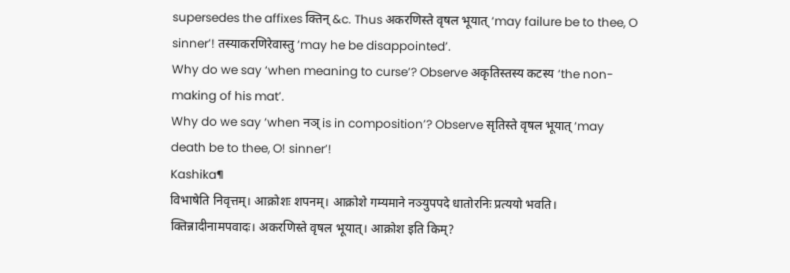supersedes the affixes क्तिन् &c. Thus अकरणिस्ते वृषल भूयात् ‘may failure be to thee, O sinner’! तस्याकरणिरेवास्तु ‘may he be disappointed’.
Why do we say ‘when meaning to curse’? Observe अकृतिस्तस्य कटस्य ‘the non-making of his mat’.
Why do we say ‘when नञ् is in composition’? Observe सृतिस्ते वृषल भूयात् ‘may death be to thee, O! sinner’!
Kashika¶
विभाषेति निवृत्तम्। आक्रोशः शपनम्। आक्रोशे गम्यमाने नञ्युपपदे धातोरनिः प्रत्ययो भवति। क्तिन्नादीनामपवादः। अकरणिस्ते वृषल भूयात्। आक्रोश इति किम्?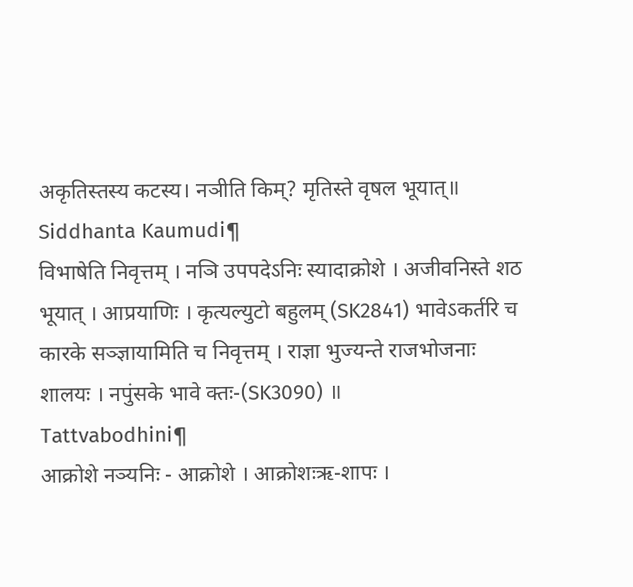अकृतिस्तस्य कटस्य। नञीति किम्? मृतिस्ते वृषल भूयात्॥
Siddhanta Kaumudi¶
विभाषेति निवृत्तम् । नञि उपपदेऽनिः स्यादाक्रोशे । अजीवनिस्ते शठ भूयात् । आप्रयाणिः । कृत्यल्युटो बहुलम् (SK2841) भावेऽकर्तरि च कारके सञ्ज्ञायामिति च निवृत्तम् । राज्ञा भुज्यन्ते राजभोजनाः शालयः । नपुंसके भावे क्तः-(SK3090) ॥
Tattvabodhini¶
आक्रोशे नञ्यनिः - आक्रोशे । आक्रोशःऋ-शापः ।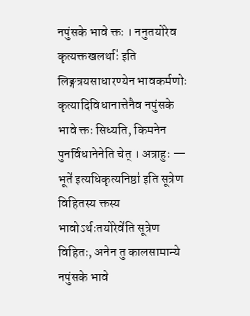नपुंसके भावे क्तः । ननुतयोरेव कृत्यक्तखलर्थाः॑ इति लिङ्गत्रयसाधारण्येन भावकर्मणोः कृत्यादिविधानात्तेनैव नपुंसके भावे क्तः सिध्यति, किमनेन पुनर्विधानेनेति चेत् । अत्राहुः — भूते॑ इत्यधिकृत्यनिष्ठा॑ इति सूत्रेण विहितस्य क्तस्य भावोऽर्थःतयोरेवे॑ति सूत्रेण विहितः, अनेन तु कालसामान्ये नपुंसके भावे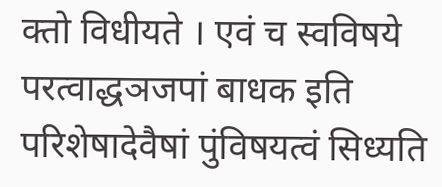क्तो विधीयते । एवं च स्वविषये परत्वाद्धञजपां बाधक इति परिशेषादेवैषां पुंविषयत्वं सिध्यति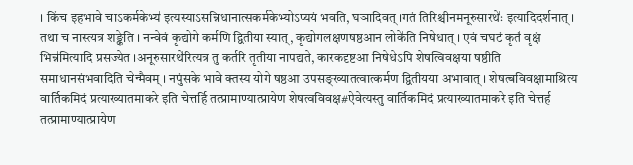। किंच इहभावे चाऽकर्मकेभ्य॑ इत्यस्याऽसन्निधानात्सकर्मकेभ्योऽप्ययं भवति, घञादिवत् ।गतं तिरिश्चीनमनूरुसारथेः॑ इत्यादिदर्शनात् । तथा च नास्त्यत्र शङ्केति । नन्वेवं कृद्योगे कर्मणि द्वितीया स्यात्, कृद्योगलक्षणषष्ठआन लोके॑ति निषेधात् । एवं चघटं कृतं॑ वृक्षं भिन्न॑मित्यादि प्रसज्येत ।अनूरुसारथे॑रित्यत्र तु कर्तरि तृतीया नापद्यते, कारकदृष्टआ निषेधेऽपि शेषत्विवक्षया षष्ठीति समाधानसंभवादिति चेन्मैवम् । नपुंसके भावे क्तस्य योगे षष्ठआ उपसङ्ख्यातत्वात्कर्मण द्वितीयया अभावात् । शेषत्बविवक्षामाश्रित्य वार्तिकमिदं प्रत्याख्यातमाकरे इति चेत्तर्हि तत्प्रामाण्यात्प्रायेण शेषत्वविवक्ष#ऐवेत्यस्तु वार्तिकमिदं प्रत्याख्यातमाकरे इति चेत्तर्ह तत्प्रामाण्यात्प्रायेण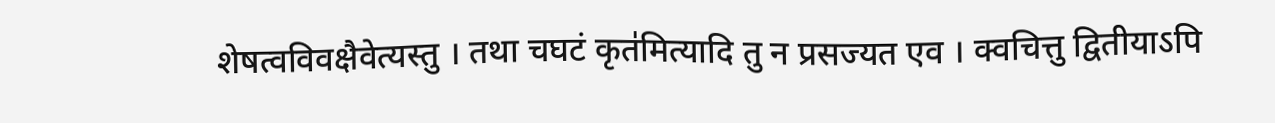शेषत्वविवक्षैवेत्यस्तु । तथा चघटं कृत॑मित्यादि तु न प्रसज्यत एव । क्वचित्तु द्वितीयाऽपि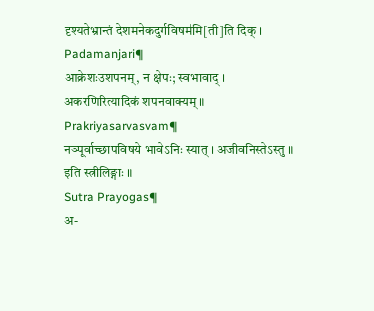दृश्यतेभ्रान्तं देशमनेकदुर्गविषम॑मि[ती]ति दिक् ।
Padamanjari¶
आक्रेशःउशपनम्, न क्षेपः; स्वभावाद् । अकरणिरित्यादिकं शपनवाक्यम् ॥
Prakriyasarvasvam¶
नञ्पूर्वाच्छापविषये भावेऽनिः स्यात् । अजीवनिस्तेऽस्तु ॥ इति स्त्रीलिङ्गाः ॥
Sutra Prayogas¶
अ-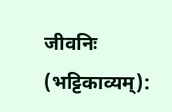जीवनिः (भट्टिकाव्यम्):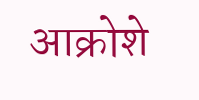आक्रोशे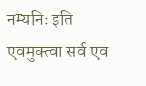नम्यनिः इति एवमुक्त्वा सर्व एव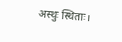अस्थुः स्थिताः।